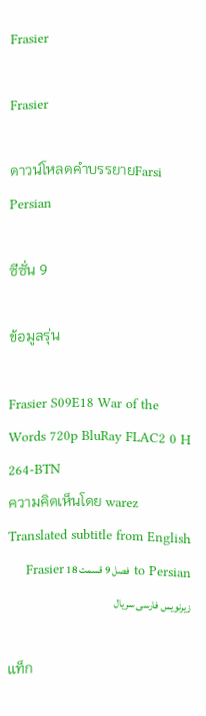Frasier

Frasier

ดาวน์โหลดคำบรรยายFarsi Persian

ซีซั่น 9

ข้อมูลรุ่น

Frasier S09E18 War of the Words 720p BluRay FLAC2 0 H 264-BTN
ความคิดเห็นโดย warez
Translated subtitle from English to Persian فصل 9 قسمت 18 Frasier زیرنویس فارسی سریال

แท็ก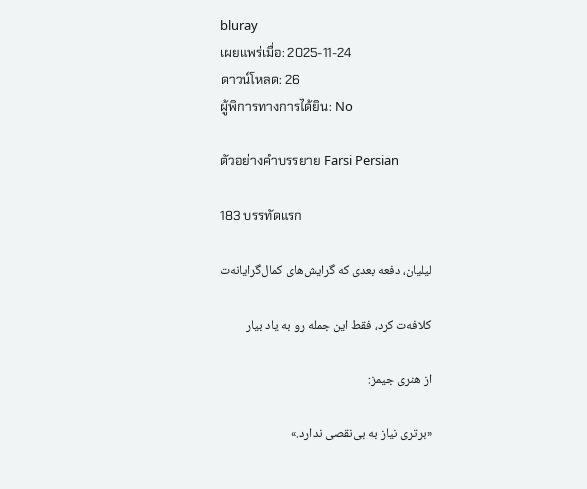bluray
เผยแพร่เมื่อ: 2025-11-24
ดาวน์โหลด: 26
ผู้พิการทางการได้ยิน: No

ตัวอย่างคำบรรยาย Farsi Persian

183 บรรทัดแรก

لیلیان، دفعه بعدی که گرایش‌های کمال‌گرایانه‌ت

کلافه‌ت کرد، فقط این جمله رو به یاد بیار

از هنری جیمز:

«برتری نیاز به بی‌نقصی ندارد.»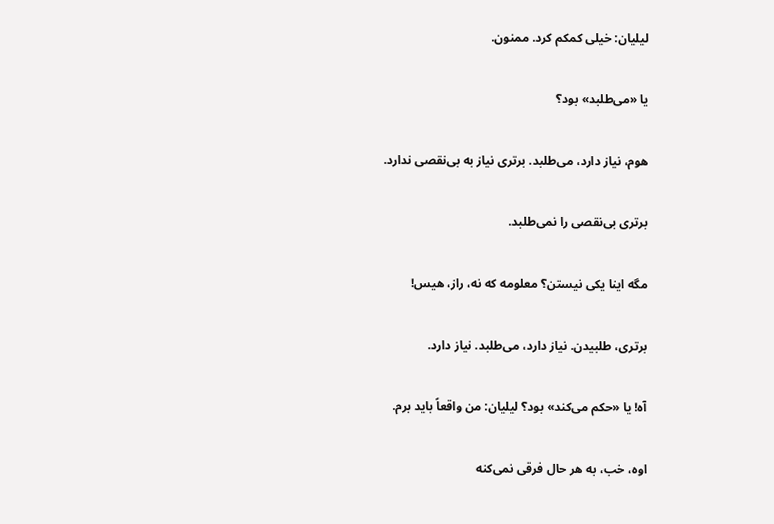لیلیان: خیلی کمکم کرد. ممنون.

یا «می‌طلبد» بود؟

هوم، نیاز دارد، می‌طلبد. برتری نیاز به بی‌نقصی ندارد.

برتری بی‌نقصی را نمی‌طلبد.

مگه اینا یکی نیستن؟ معلومه که نه، راز، هیس!

برتری، طلبیدن. نیاز دارد، می‌طلبد. نیاز دارد.

آه! یا «حکم می‌کند» بود؟ لیلیان: من واقعاً باید برم.

اوه، خب، به هر حال فرقی نمی‌کنه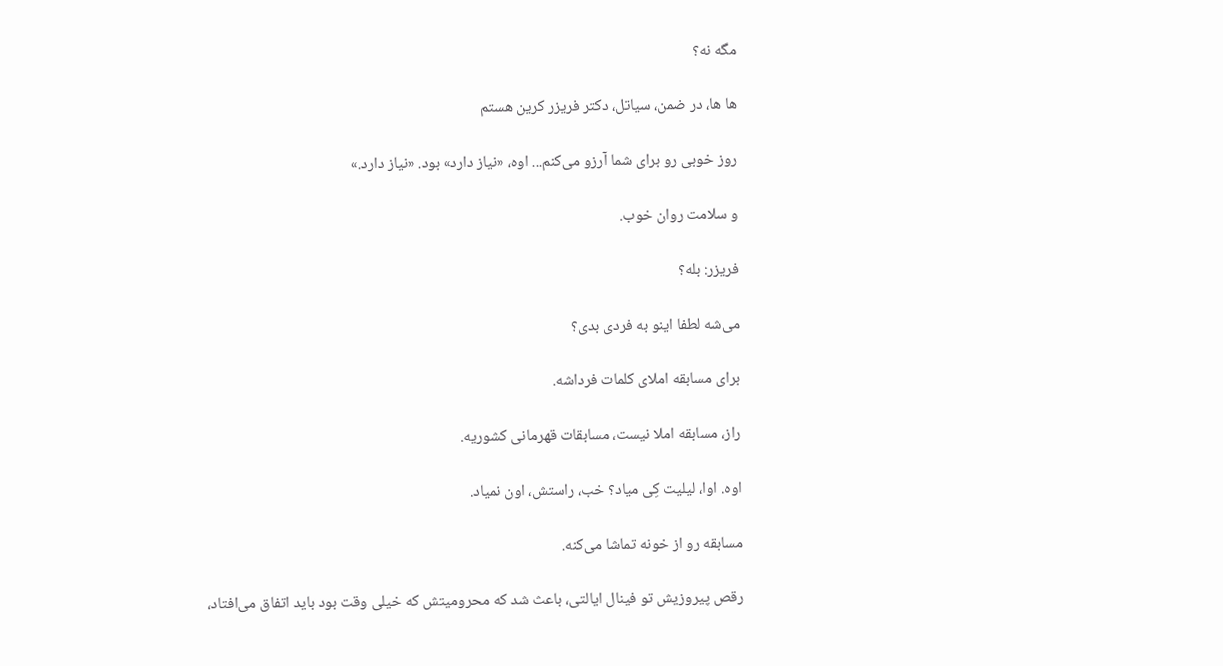مگه نه؟

ها ها، در ضمن، سیاتل، دکتر فریزر کرین هستم

روز خوبی رو برای شما آرزو می‌کنم... اوه، «نیاز دارد» بود. «نیاز دارد.»

و سلامت روان خوب.

فریزر: بله؟

می‌شه لطفا اینو به فردی بدی؟

برای مسابقه املای کلمات فرداشه.

راز، مسابقه املا نیست، مسابقات قهرمانی کشوریه.

اوه. اوا، لیلیت کِی میاد؟ خب، راستش، اون نمیاد.

مسابقه رو از خونه تماشا می‌کنه.

رقص پیروزیش تو فینال ایالتی، باعث شد که محرومیتش که خیلی وقت بود باید اتفاق می‌افتاد،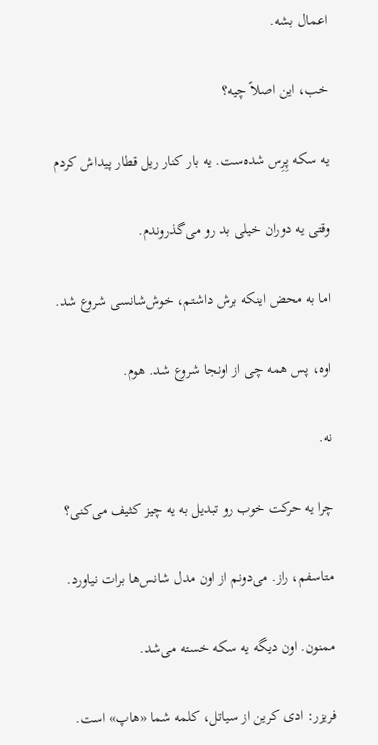اعمال بشه.

خب، این اصلاً چیه؟

یه سکه پِرِس شده‌ست. یه بار کنار ریل قطار پیداش کردم

وقتی یه دوران خیلی بد رو می‌گذروندم.

اما به محض اینکه برش داشتم، خوش‌شانسی شروع شد.

اوه، پس همه چی از اونجا شروع شد. هوم.

نه.

چرا یه حرکت خوب رو تبدیل به یه چیز کثیف می‌کنی؟

متاسفم، راز. می‌دونم از اون مدل شانس‌ها برات نیاورد.

ممنون. اون دیگه یه سکه خسته می‌شد.

فریزر: ادی کرین از سیاتل، کلمه شما «هاپ» است.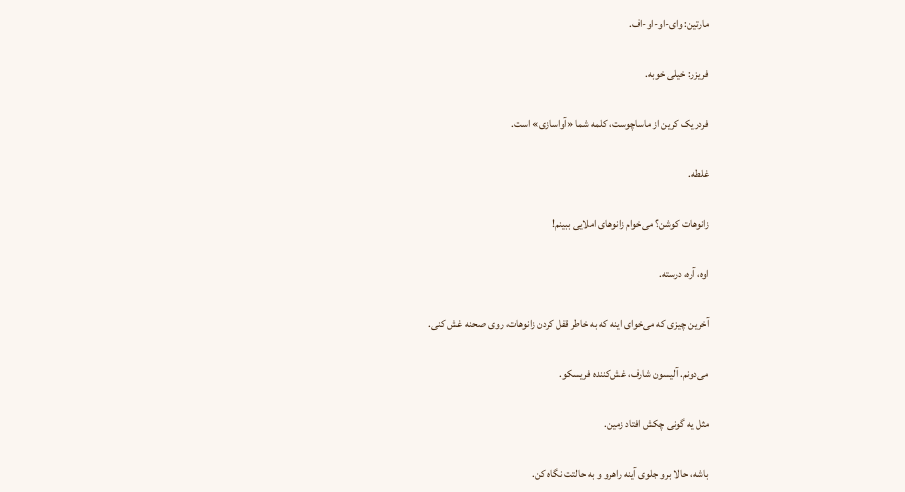مارتین: وای-او-او-اف.

فریزر: خیلی خوبه.

فردریک کرین از ماساچوست، کلمه شما «آواسازی» است.

غلطه.

زانوهات کوشن؟ می‌خوام زانوهای املایی ببینم!

اوه، آره، درسته.

آخرین چیزی که می‌خوای اینه که به خاطر قفل کردن زانوهات، روی صحنه غش کنی.

می‌دونم. آلیسون شارف، غش‌کننده فریسکو.

مثل یه گونی چکش افتاد زمین.

باشه، حالا برو جلوی آینه راهرو و به حالتت نگاه کن.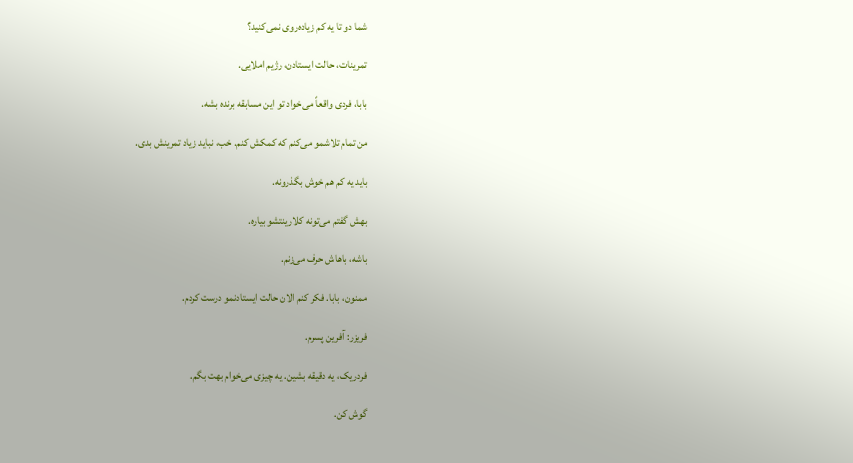شما دو تا یه کم زیاده‌روی نمی‌کنید؟

تمرینات، حالت ایستادن، رژیم املایی.

بابا، فردی واقعاً می‌خواد تو این مسابقه برنده بشه.

من تمام تلاشمو می‌کنم که کمکش کنم. خب، نباید زیاد تمرینش بدی.

باید یه کم هم خوش بگذرونه.

بهش گفتم می‌تونه کلارینتشو بیاره.

باشه، باهاش حرف می‌زنم.

ممنون، بابا. فکر کنم الان حالت ایستادنمو درست کردم.

فریزر: آفرین پسرم.

فردریک، یه دقیقه بشین. یه چیزی می‌خوام بهت بگم.

گوش کن.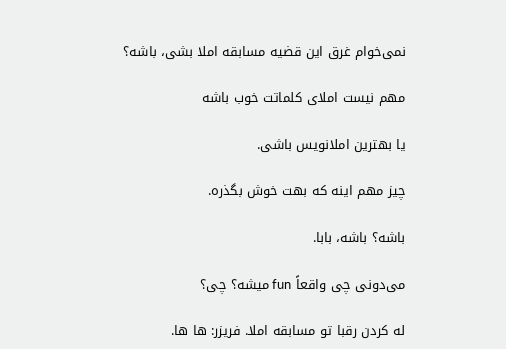نمی‌خوام غرق این قضیه مسابقه املا بشی، باشه؟

مهم نیست املای کلماتت خوب باشه

یا بهترین املانویس باشی.

چیز مهم اینه که بهت خوش بگذره.

باشه؟ باشه، بابا.

می‌دونی چی واقعاً fun میشه؟ چی؟

له کردن رقبا تو مسابقه املا. فریزر: ها ها.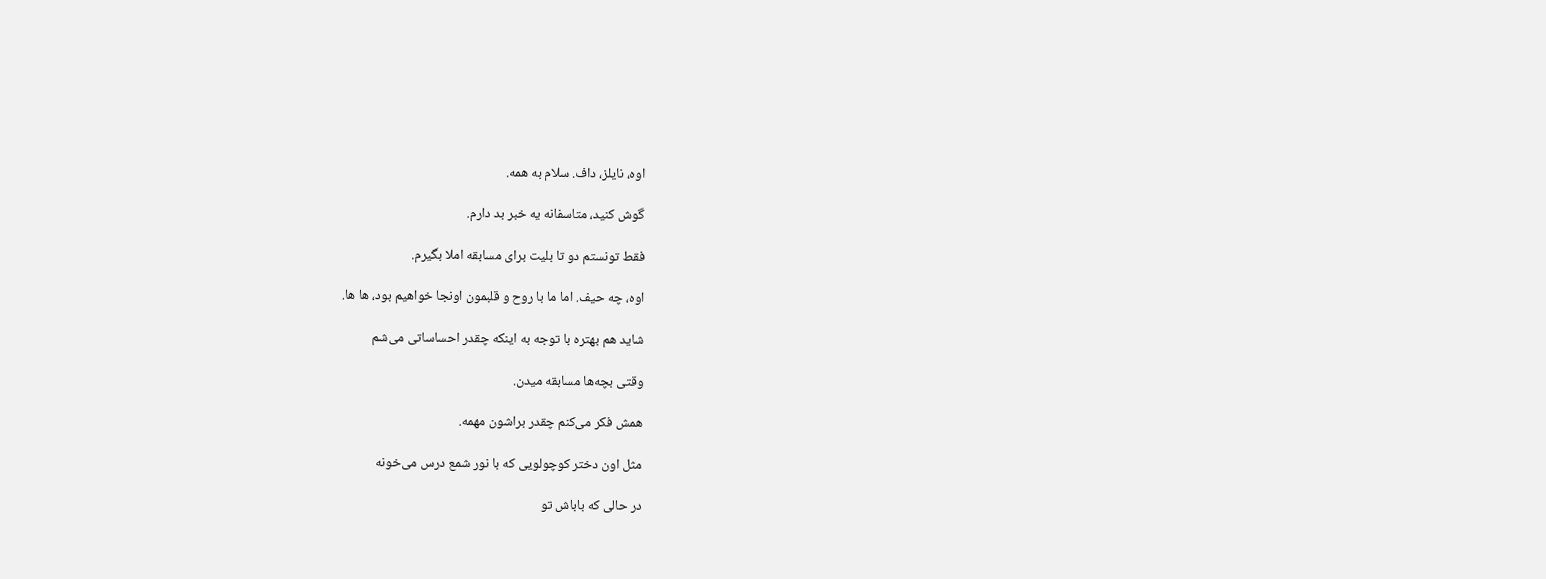اوه، نایلز، داف. سلام به همه.

گوش کنید، متاسفانه یه خبر بد دارم.

فقط تونستم دو تا بلیت برای مسابقه املا بگیرم.

اوه، چه حیف. اما ما با روح و قلبمون اونجا خواهیم بود، ها ها.

شاید هم بهتره با توجه به اینکه چقدر احساساتی می‌شم

وقتی بچه‌ها مسابقه میدن.

همش فکر می‌کنم چقدر براشون مهمه.

مثل اون دختر کوچولویی که با نور شمع درس می‌خونه

در حالی که باباش تو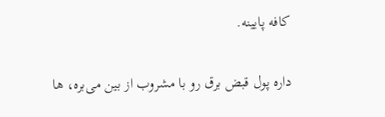کافه پایینه.

داره پول قبض برق رو با مشروب از بین می‌بره، ها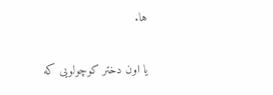ها.

یا اون دختر کوچولویی که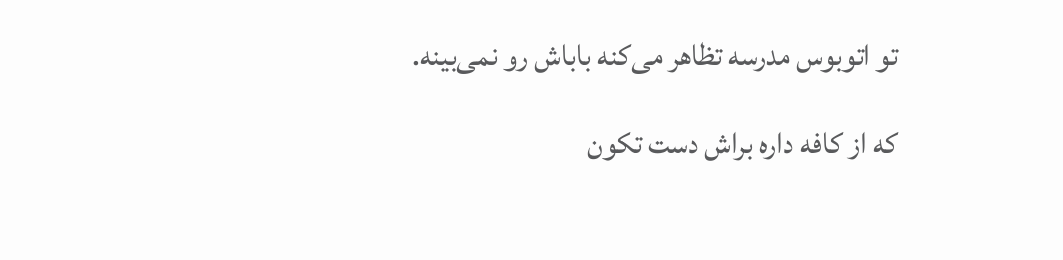تو اتوبوس مدرسه تظاهر می‌کنه باباش رو نمی‌بینه.

که از کافه داره براش دست تکون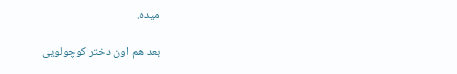میده.

بعد هم اون دختر کوچولویی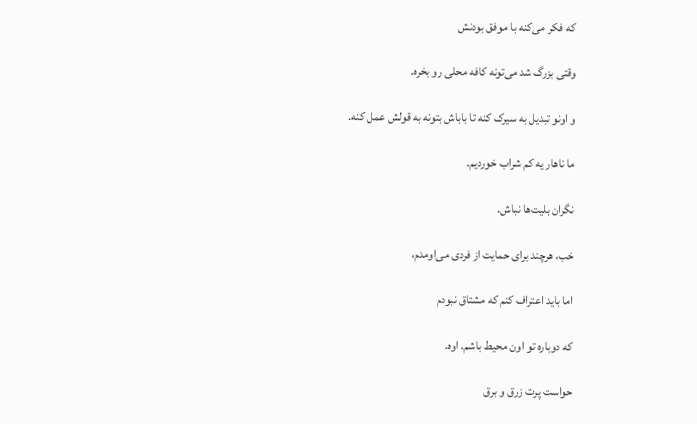که فکر می‌کنه با موفق بودنش

وقتی بزرگ شد می‌تونه کافه محلی رو بخره.

و اونو تبدیل به سیرک کنه تا باباش بتونه به قولش عمل کنه.

ما ناهار یه کم شراب خوردیم.

نگران بلیت‌ها نباش.

خب، هرچند برای حمایت از فردی می‌اومدم،

اما باید اعتراف کنم که مشتاق نبودم

که دوباره تو اون محیط باشم. اوه.

حواست پرت زرق و برق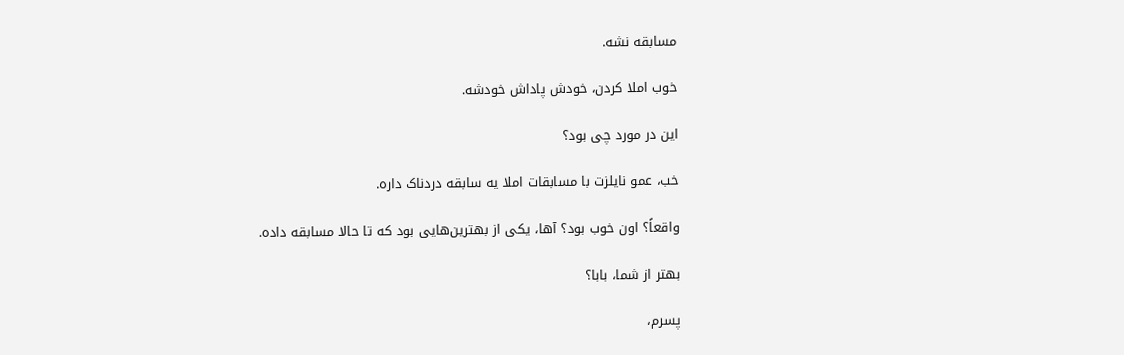مسابقه نشه.

خوب املا کردن، خودش پاداش خودشه.

این در مورد چی بود؟

خب، عمو نایلزت با مسابقات املا یه سابقه دردناک داره.

واقعاً؟ اون خوب بود؟ آها، یکی از بهترین‌هایی بود که تا حالا مسابقه داده.

بهتر از شما، بابا؟

پسرم،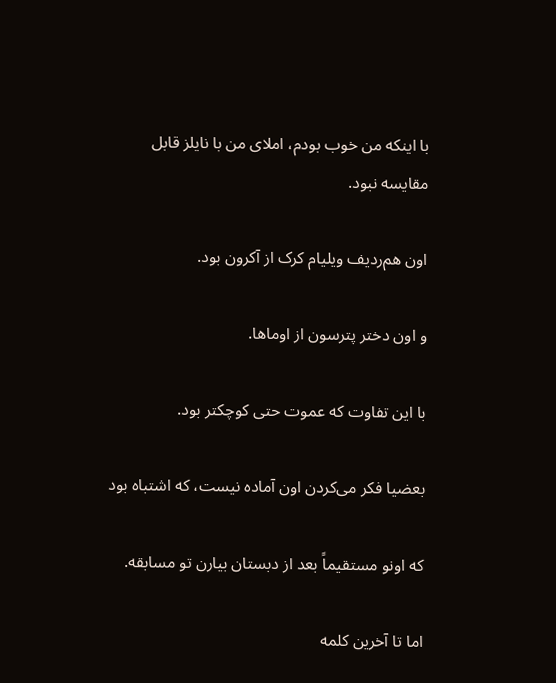با اینکه من خوب بودم، املای من با نایلز قابل مقایسه نبود.

اون هم‌ردیف ویلیام کرک از آکرون بود.

و اون دختر پترسون از اوماها.

با این تفاوت که عموت حتی کوچکتر بود.

بعضیا فکر می‌کردن اون آماده نیست، که اشتباه بود

که اونو مستقیماً بعد از دبستان بیارن تو مسابقه.

اما تا آخرین کلمه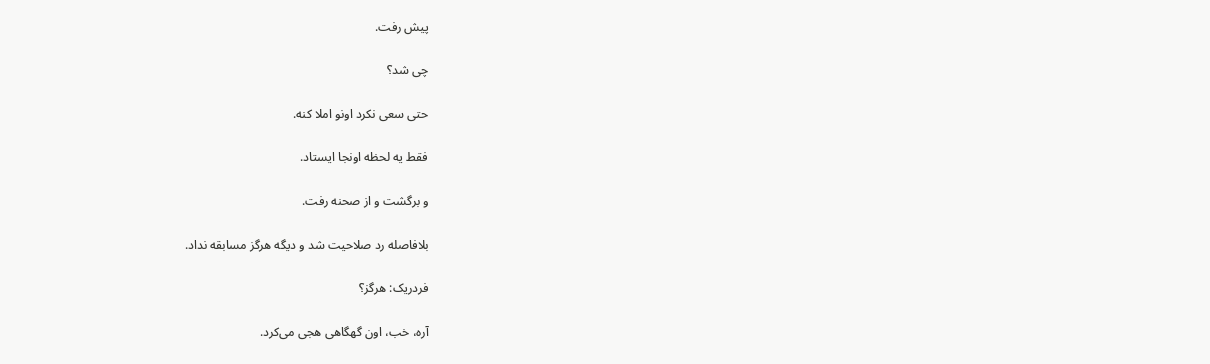پیش رفت.

چی شد؟

حتی سعی نکرد اونو املا کنه.

فقط یه لحظه اونجا ایستاد.

و برگشت و از صحنه رفت.

بلافاصله رد صلاحیت شد و دیگه هرگز مسابقه نداد.

فردریک: هرگز؟

آره، خب، اون گهگاهی هجی می‌کرد.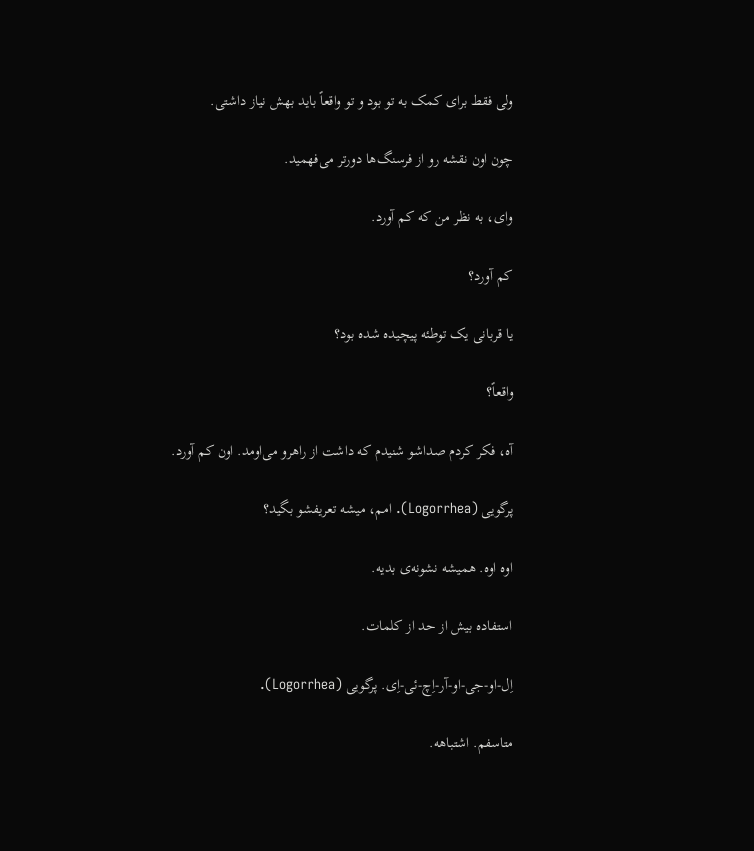ولی فقط برای کمک به تو بود و تو واقعاً باید بهش نیاز داشتی.

چون اون نقشه رو از فرسنگ‌ها دورتر می‌فهمید.

وای، به نظر من که کم آورد.

کم آورد؟

یا قربانی یک توطئه پیچیده شده بود؟

واقعاً؟

آه، فکر کردم صداشو شنیدم که داشت از راهرو می‌اومد. اون کم آورد.

پرگویی (Logorrhea). امم، میشه تعریفشو بگید؟

اوه اوه. همیشه نشونه‌ی بدیه.

استفاده بیش از حد از کلمات.

اِل-او-جی-او-آر-اِچ-ئی-اِی. پرگویی (Logorrhea).

متاسفم. اشتباهه.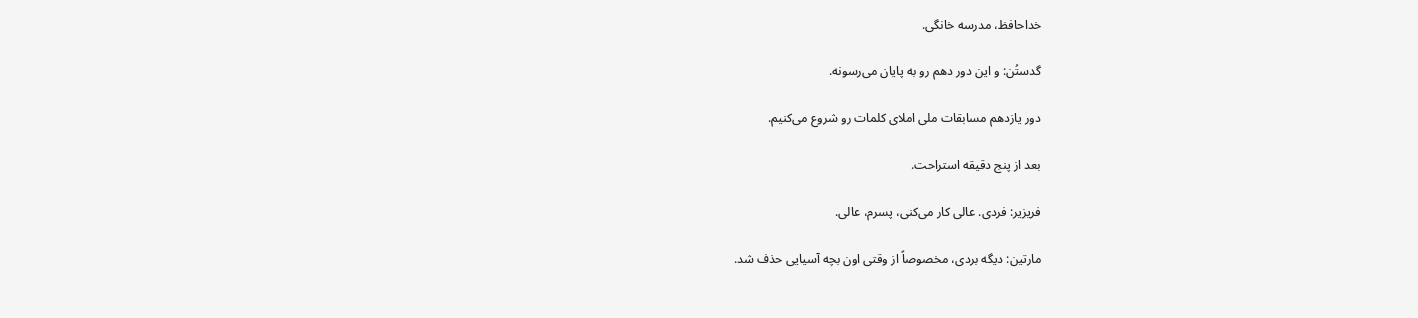خداحافظ، مدرسه خانگی.

گدستُن: و این دور دهم رو به پایان می‌رسونه.

دور یازدهم مسابقات ملی املای کلمات رو شروع می‌کنیم.

بعد از پنج دقیقه استراحت.

فریزیر: فردی. عالی کار می‌کنی، پسرم، عالی.

مارتین: دیگه بردی، مخصوصاً از وقتی اون بچه آسیایی حذف شد.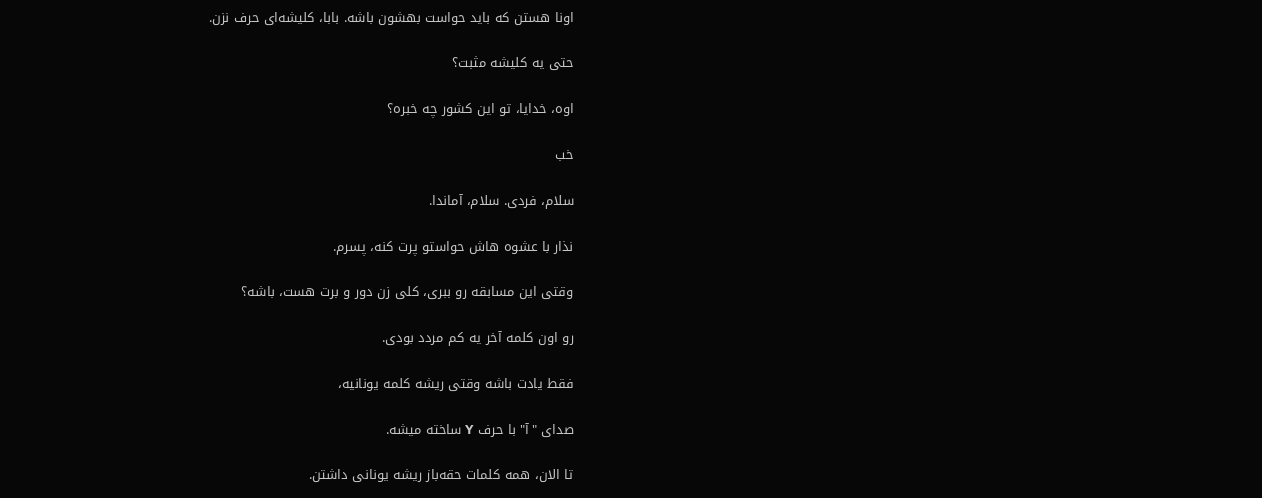اونا هستن که باید حواست بهشون باشه. بابا، کلیشه‌ای حرف نزن.

حتی یه کلیشه مثبت؟

اوه، خدایا، تو این کشور چه خبره؟

خب

سلام، فردی. سلام، آماندا.

نذار با عشوه هاش حواستو پرت کنه، پسرم.

وقتی این مسابقه رو ببری، کلی زن دور و برت هست، باشه؟

رو اون کلمه آخر یه کم مردد بودی.

فقط یادت باشه وقتی ریشه کلمه یونانیه،

صدای "آ" با حرف Y ساخته میشه.

تا الان، همه کلمات حقه‌باز ریشه یونانی داشتن.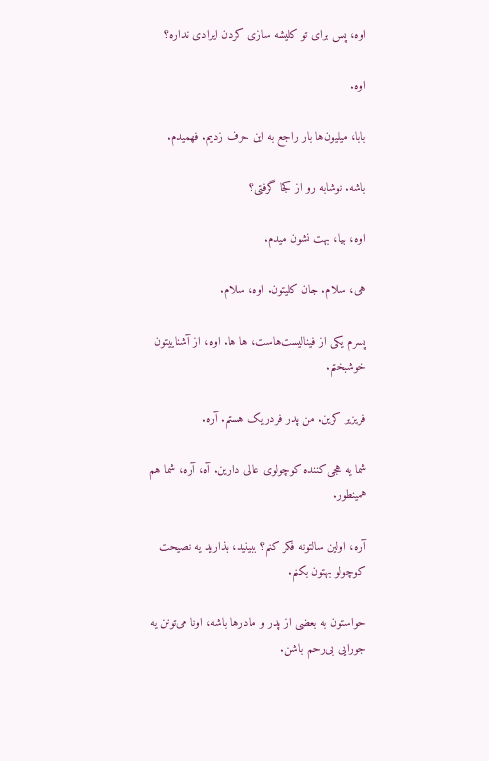اوه، پس برای تو کلیشه سازی کردن ایرادی نداره؟

اوه.

بابا، میلیون‌ها بار راجع به این حرف زدیم. فهمیدم.

باشه. نوشابه رو از کجا گرفتی؟

اوه، بیا، بهت نشون میدم.

هی، سلام. جان کلیتون. اوه، سلام.

پسرم یکی از فینالیست‌هاست، ها ها. اوه، از آشناییتون خوشبختم.

فریزیر کرین. من پدر فردریک هستم. آره.

شما یه هجی‌کننده کوچولوی عالی دارین. آه، آره، شما هم همینطور.

آره، اولین سالتونه فکر کنم؟ ببینید، بذارید یه نصیحت کوچولو بهتون بکنم.

حواستون به بعضی از پدر و مادرها باشه، اونا می‌تونن یه جورایی بی‌رحم باشن.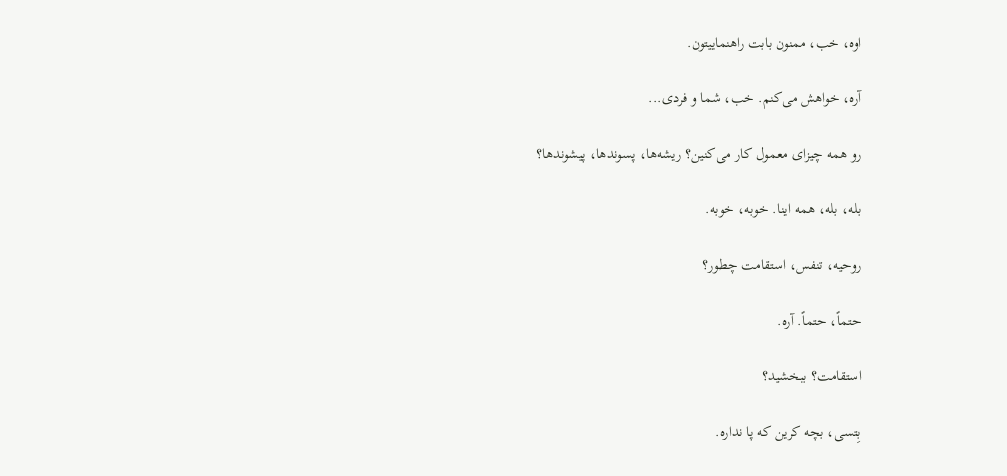اوه، خب، ممنون بابت راهنماییتون.

آره، خواهش می‌کنم. خب، شما و فردی...

رو همه چیزای معمول کار می‌کنین؟ ریشه‌ها، پسوندها، پیشوندها؟

بله، بله، همه اینا. خوبه، خوبه.

روحیه، تنفس، استقامت چطور؟

حتماً، حتماً. آره.

استقامت؟ ببخشید؟

بِتسی، بچه کرین که پا نداره.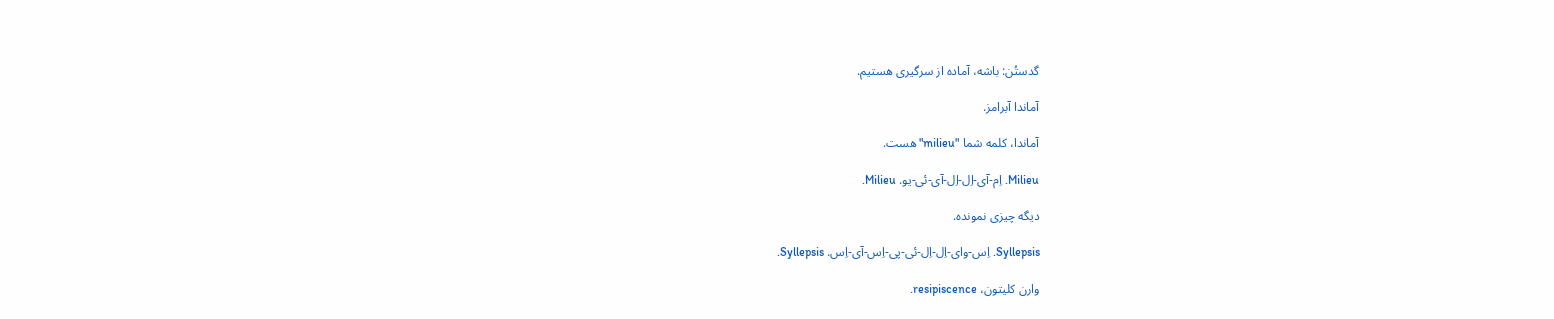گدستُن: باشه، آماده از سرگیری هستیم.

آماندا آبرامز.

آماندا، کلمه شما "milieu" هست.

Milieu. اِم-آی-اِل-اِل-آی-ئی-یو. Milieu.

دیگه چیزی نمونده.

Syllepsis. اِس-وای-اِل-اِل-ئی-پی-اِس-آی-اِس. Syllepsis.

وارن کلیتون، resipiscence.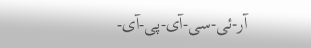آر-ئی-سی-آی-پی-آی-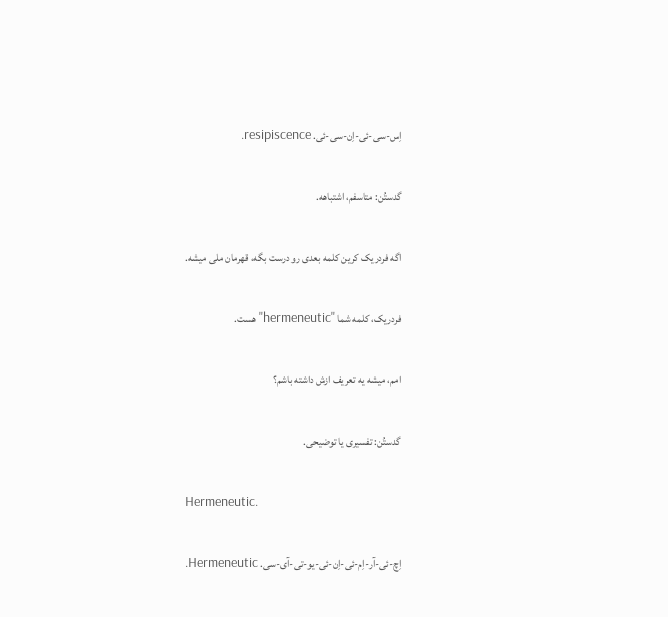اِس-سی-ئی-اِن-سی-ئی. resipiscence.

گدستُن: متاسفم، اشتباهه.

اگه فردریک کرین کلمه بعدی رو درست بگه، قهرمان ملی میشه.

فردریک، کلمه شما "hermeneutic" هست.

امم، میشه یه تعریف ازش داشته باشم؟

گدستُن: تفسیری یا توضیحی.

Hermeneutic.

اِچ-ئی-آر-اِم-ئی-اِن-ئی-یو-تی-آی-سی. Hermeneutic.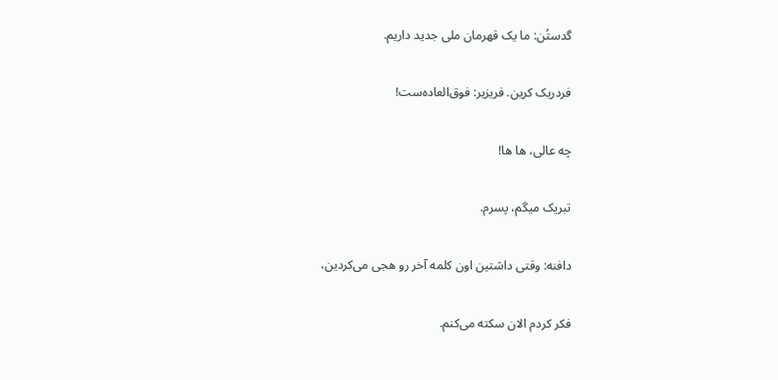گدستُن: ما یک قهرمان ملی جدید داریم.

فردریک کرین. فریزیر: فوق‌العاده‌ست!

چه عالی، ها ها!

تبریک میگم، پسرم.

دافنه: وقتی داشتین اون کلمه آخر رو هجی می‌کردین،

فکر کردم الان سکته می‌کنم.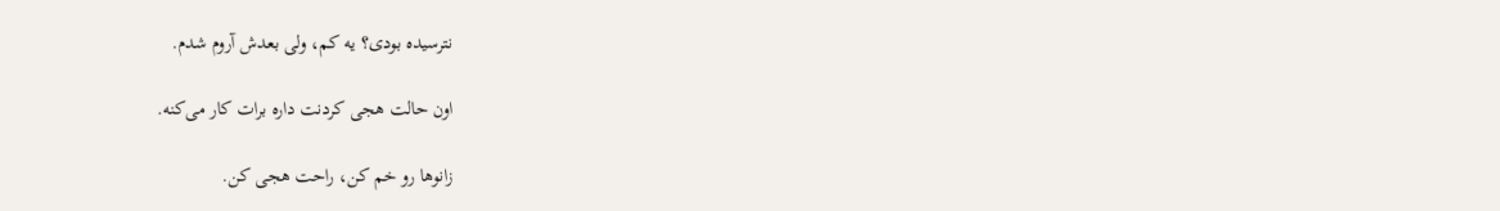نترسیده بودی؟ یه کم، ولی بعدش آروم شدم.

اون حالت هجی کردنت داره برات کار می‌کنه.

زانوها رو خم کن، راحت هجی کن.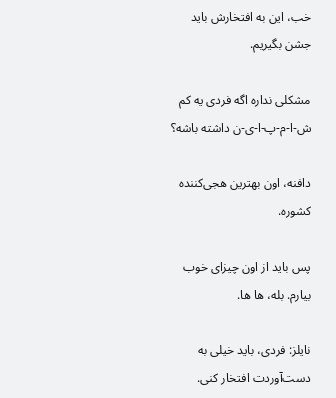خب، این به افتخارش باید جشن بگیریم.

مشکلی نداره اگه فردی یه کم ش-ا-م-پ-ا-ی-ن داشته باشه؟

دافنه، اون بهترین هجی‌کننده کشوره.

پس باید از اون چیزای خوب بیارم. بله، ها ها.

نایلز: فردی، باید خیلی به دست‌آوردت افتخار کنی.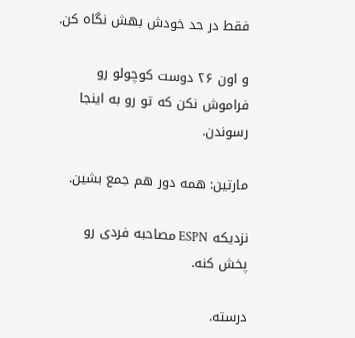فقط در حد خودش بهش نگاه کن.

و اون ۲۶ دوست کوچولو رو فراموش نکن که تو رو به اینجا رسوندن.

مارتین: همه دور هم جمع بشین.

نزدیکه ESPN مصاحبه فردی رو پخش کنه.

درسته.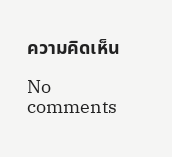ความคิดเห็น

No comments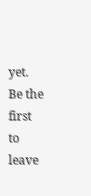yet. Be the first to leave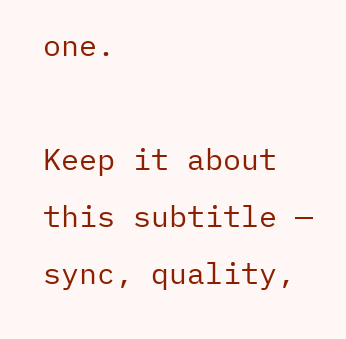one.

Keep it about this subtitle — sync, quality,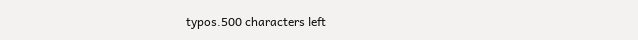typos.500 characters left